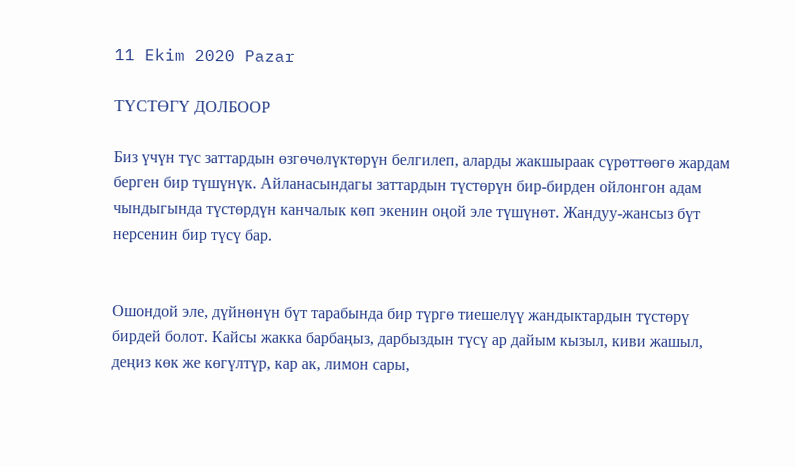11 Ekim 2020 Pazar

ТҮСТӨГҮ ДОЛБООР

Биз үчүн түс заттардын өзгөчөлүктөрүн белгилеп, аларды жакшыраак сүрөттөөгө жардам берген бир түшүнүк. Айланасындагы заттардын түстөрүн бир-бирден ойлонгон адам чындыгында түстөрдүн канчалык көп экенин оңой эле түшүнөт. Жандуу-жансыз бүт нерсенин бир түсү бар.


Ошондой эле, дүйнөнүн бүт тарабында бир түргө тиешелүү жандыктардын түстөрү бирдей болот. Кайсы жакка барбаңыз, дарбыздын түсү ар дайым кызыл, киви жашыл, деңиз көк же көгүлтүр, кар ак, лимон сары,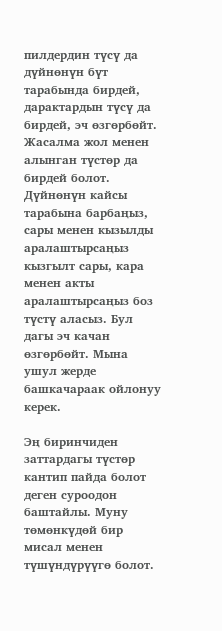пилдердин түсү да дүйнөнүн бүт тарабында бирдей, дарактардын түсү да бирдей, эч өзгөрбөйт. Жасалма жол менен алынган түстөр да бирдей болот. Дүйнөнүн кайсы тарабына барбаңыз, сары менен кызылды аралаштырсаңыз кызгылт сары, кара менен акты аралаштырсаңыз боз түстү аласыз. Бул дагы эч качан өзгөрбөйт. Мына ушул жерде башкачараак ойлонуу керек.

Эң биринчиден заттардагы түстөр кантип пайда болот деген суроодон баштайлы. Муну төмөнкүдөй бир мисал менен түшүндүрүүгө болот.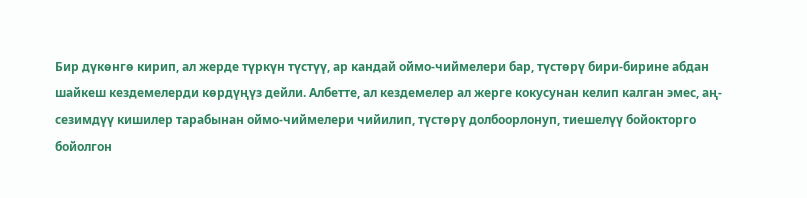Бир дүкөнгө кирип, ал жерде түркүн түстүү, ар кандай оймо-чиймелери бар, түстөрү бири-бирине абдан шайкеш кездемелерди көрдүңүз дейли. Албетте, ал кездемелер ал жерге кокусунан келип калган эмес, аң-сезимдүү кишилер тарабынан оймо-чиймелери чийилип, түстөрү долбоорлонуп, тиешелүү бойокторго бойолгон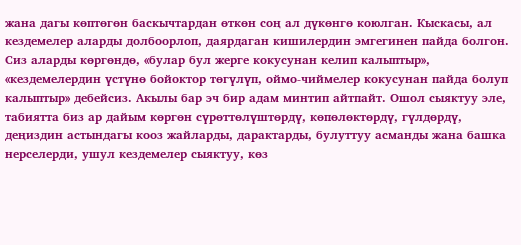жана дагы көптөгөн баскычтардан өткөн соң ал дүкөнгө коюлган. Кыскасы, ал кездемелер аларды долбоорлоп, даярдаган кишилердин эмгегинен пайда болгон. Сиз аларды көргөндө, «булар бул жерге кокусунан келип калыптыр», «кездемелердин үстүнө бойоктор төгүлүп, оймо-чиймелер кокусунан пайда болуп калыптыр» дебейсиз. Акылы бар эч бир адам минтип айтпайт. Ошол сыяктуу эле, табиятта биз ар дайым көргөн сүрөттөлүштөрдү, көпөлөктөрдү, гүлдөрдү, деңиздин астындагы кооз жайларды, дарактарды, булуттуу асманды жана башка нерселерди, ушул кездемелер сыяктуу, көз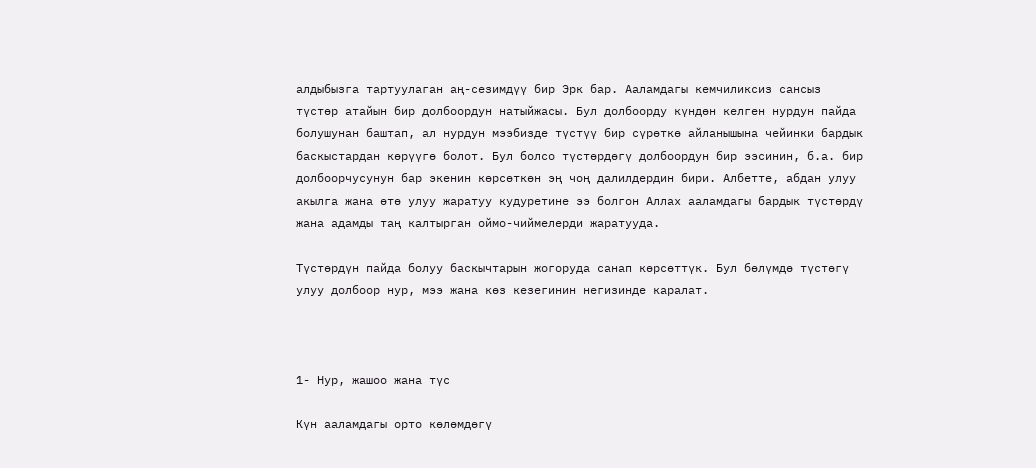алдыбызга тартуулаган аң-сезимдүү бир Эрк бар. Ааламдагы кемчиликсиз сансыз түстөр атайын бир долбоордун натыйжасы. Бул долбоорду күндөн келген нурдун пайда болушунан баштап, ал нурдун мээбизде түстүү бир сүрөткө айланышына чейинки бардык баскыстардан көрүүгө болот. Бул болсо түстөрдөгү долбоордун бир ээсинин, б.а. бир долбоорчусунун бар экенин көрсөткөн эң чоң далилдердин бири. Албетте, абдан улуу акылга жана өтө улуу жаратуу кудуретине ээ болгон Аллах ааламдагы бардык түстөрдү жана адамды таң калтырган оймо-чиймелерди жаратууда.

Түстөрдүн пайда болуу баскычтарын жогоруда санап көрсөттүк. Бул бөлүмдө түстөгү улуу долбоор нур, мээ жана көз кезегинин негизинде каралат.



1- Нур, жашоо жана түс

Күн ааламдагы орто көлөмдөгү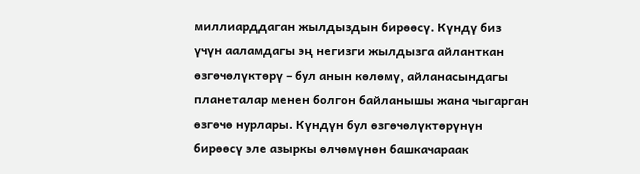миллиарддаган жылдыздын бирөөсү. Күндү биз үчүн ааламдагы эң негизги жылдызга айланткан өзгөчөлүктөрү – бул анын көлөмү, айланасындагы планеталар менен болгон байланышы жана чыгарган өзгөчө нурлары. Күндүн бул өзгөчөлүктөрүнүн бирөөсү эле азыркы өлчөмүнөн башкачараак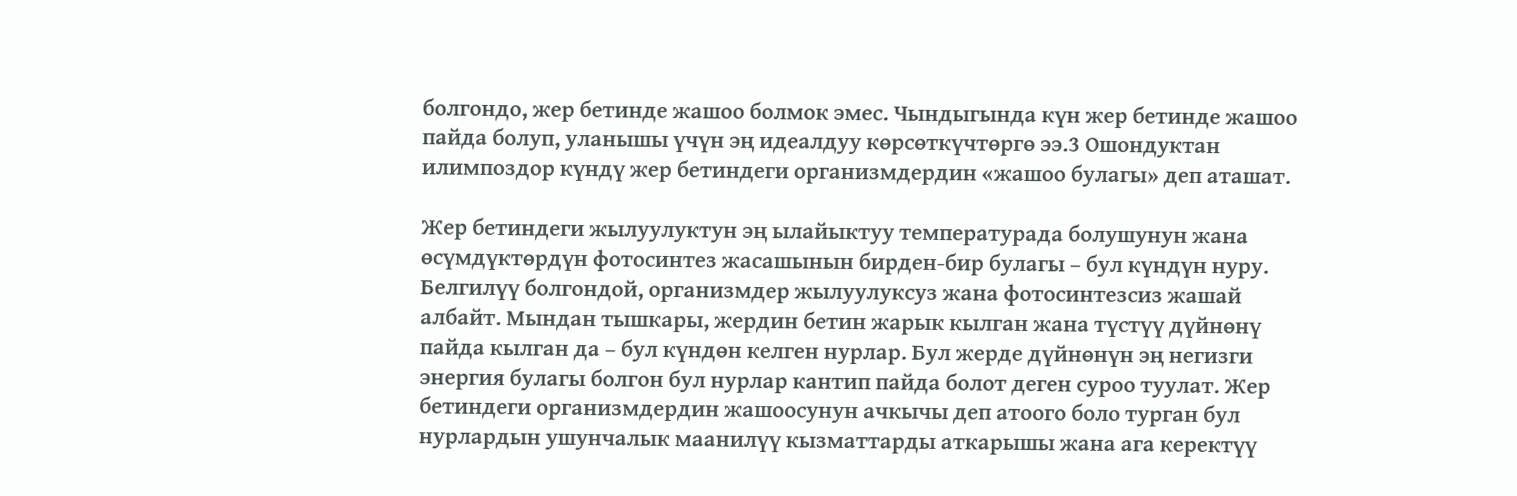болгондо, жер бетинде жашоо болмок эмес. Чындыгында күн жер бетинде жашоо пайда болуп, уланышы үчүн эң идеалдуу көрсөткүчтөргө ээ.3 Ошондуктан илимпоздор күндү жер бетиндеги организмдердин «жашоо булагы» деп аташат.

Жер бетиндеги жылуулуктун эң ылайыктуу температурада болушунун жана өсүмдүктөрдүн фотосинтез жасашынын бирден-бир булагы – бул күндүн нуру. Белгилүү болгондой, организмдер жылуулуксуз жана фотосинтезсиз жашай албайт. Мындан тышкары, жердин бетин жарык кылган жана түстүү дүйнөнү пайда кылган да – бул күндөн келген нурлар. Бул жерде дүйнөнүн эң негизги энергия булагы болгон бул нурлар кантип пайда болот деген суроо туулат. Жер бетиндеги организмдердин жашоосунун ачкычы деп атоого боло турган бул нурлардын ушунчалык маанилүү кызматтарды аткарышы жана ага керектүү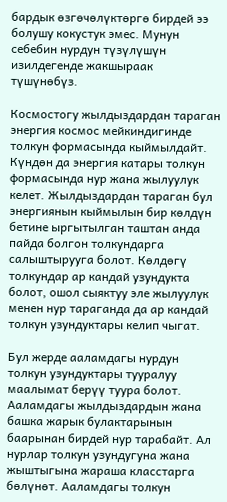бардык өзгөчөлүктөргө бирдей ээ болушу кокустук эмес. Мунун себебин нурдун түзүлүшүн изилдегенде жакшыраак түшүнөбүз.

Космостогу жылдыздардан тараган энергия космос мейкиндигинде толкун формасында кыймылдайт. Күндөн да энергия катары толкун формасында нур жана жылуулук келет. Жылдыздардан тараган бул энергиянын кыймылын бир көлдүн бетине ыргытылган таштан анда пайда болгон толкундарга салыштырууга болот. Көлдөгү толкундар ар кандай узундукта болот, ошол сыяктуу эле жылуулук менен нур тараганда да ар кандай толкун узундуктары келип чыгат.

Бул жерде ааламдагы нурдун толкун узундуктары тууралуу маалымат берүү туура болот. Ааламдагы жылдыздардын жана башка жарык булактарынын баарынан бирдей нур тарабайт. Ал нурлар толкун узундугуна жана жыштыгына жараша класстарга бөлүнөт. Ааламдагы толкун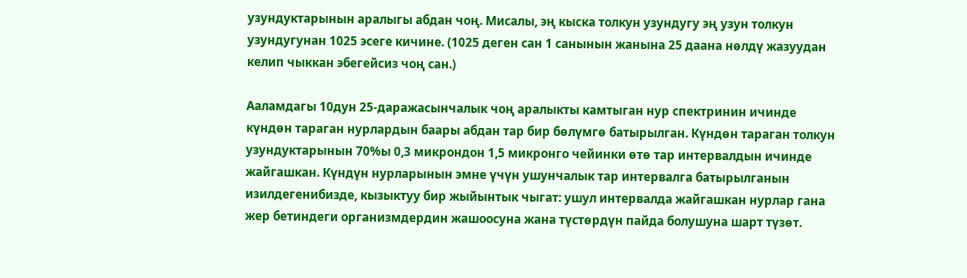узундуктарынын аралыгы абдан чоң. Мисалы, эң кыска толкун узундугу эң узун толкун узундугунан 1025 эсеге кичине. (1025 деген сан 1 санынын жанына 25 даана нөлдү жазуудан келип чыккан эбегейсиз чоң сан.)

Ааламдагы 10дун 25-даражасынчалык чоң аралыкты камтыган нур спектринин ичинде күндөн тараган нурлардын баары абдан тар бир бөлүмгө батырылган. Күндөн тараган толкун узундуктарынын 70%ы 0,3 микрондон 1,5 микронго чейинки өтө тар интервалдын ичинде жайгашкан. Күндүн нурларынын эмне үчүн ушунчалык тар интервалга батырылганын изилдегенибизде, кызыктуу бир жыйынтык чыгат: ушул интервалда жайгашкан нурлар гана жер бетиндеги организмдердин жашоосуна жана түстөрдүн пайда болушуна шарт түзөт.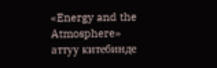«Energy and the Atmosphere» аттуу китебинде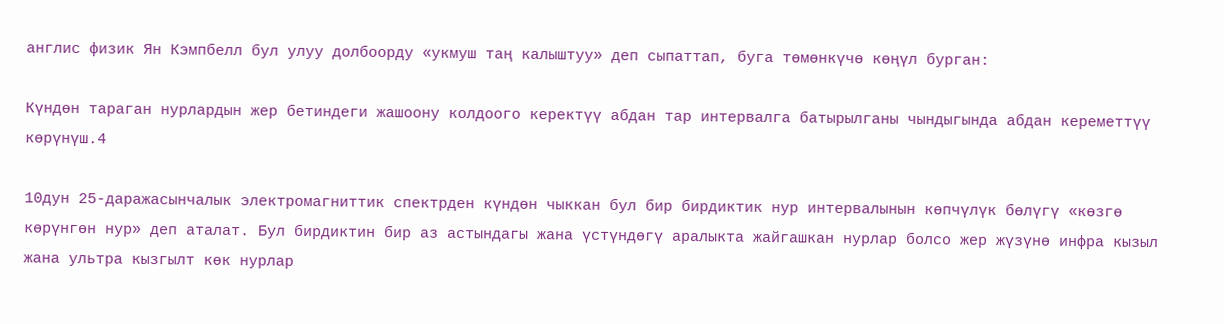англис физик Ян Кэмпбелл бул улуу долбоорду «укмуш таң калыштуу» деп сыпаттап, буга төмөнкүчө көңүл бурган:

Күндөн тараган нурлардын жер бетиндеги жашоону колдоого керектүү абдан тар интервалга батырылганы чындыгында абдан кереметтүү көрүнүш.4

10дун 25-даражасынчалык электромагниттик спектрден күндөн чыккан бул бир бирдиктик нур интервалынын көпчүлүк бөлүгү «көзгө көрүнгөн нур» деп аталат. Бул бирдиктин бир аз астындагы жана үстүндөгү аралыкта жайгашкан нурлар болсо жер жүзүнө инфра кызыл жана ультра кызгылт көк нурлар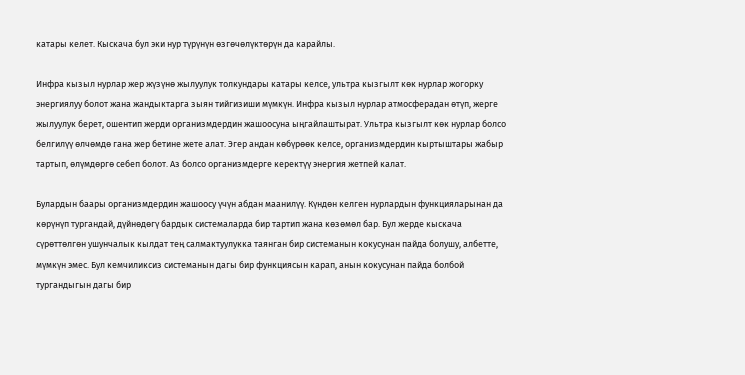катары келет. Кыскача бул эки нур түрүнүн өзгөчөлүктөрүн да карайлы.

Инфра кызыл нурлар жер жүзүнө жылуулук толкундары катары келсе, ультра кызгылт көк нурлар жогорку энергиялуу болот жана жандыктарга зыян тийгизиши мүмкүн. Инфра кызыл нурлар атмосферадан өтүп, жерге жылуулук берет, ошентип жерди организмдердин жашоосуна ыңгайлаштырат. Ультра кызгылт көк нурлар болсо белгилүү өлчөмдө гана жер бетине жете алат. Эгер андан көбүрөөк келсе, организмдердин кыртыштары жабыр тартып, өлүмдөргө себеп болот. Аз болсо организмдерге керектүү энергия жетпей калат.

Булардын баары организмдердин жашоосу үчүн абдан маанилүү. Күндөн келген нурлардын функцияларынан да көрүнүп тургандай, дүйнөдөгү бардык системаларда бир тартип жана көзөмөл бар. Бул жерде кыскача сүрөттөлгөн ушунчалык кылдат тең салмактуулукка таянган бир системанын кокусунан пайда болушу, албетте, мүмкүн эмес. Бул кемчиликсиз системанын дагы бир функциясын карап, анын кокусунан пайда болбой тургандыгын дагы бир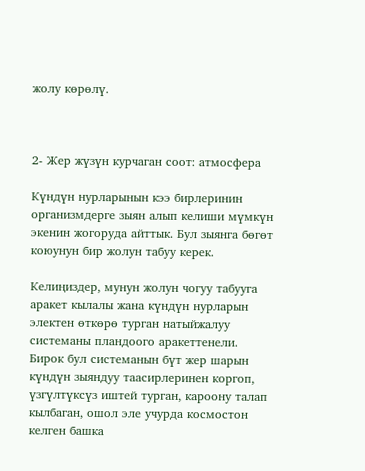жолу көрөлү.



2- Жер жүзүн курчаган соот: атмосфера

Күндүн нурларынын кээ бирлеринин организмдерге зыян алып келиши мүмкүн экенин жогоруда айттык. Бул зыянга бөгөт коюунун бир жолун табуу керек.

Келиңиздер, мунун жолун чогуу табууга аракет кылалы жана күндүн нурларын электен өткөрө турган натыйжалуу системаны пландоого аракеттенели. Бирок бул системанын бүт жер шарын күндүн зыяндуу таасирлеринен коргоп, үзгүлтүксүз иштей турган, кароону талап кылбаган, ошол эле учурда космостон келген башка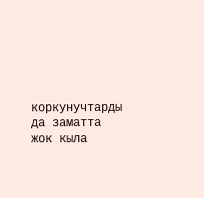коркунучтарды да заматта жок кыла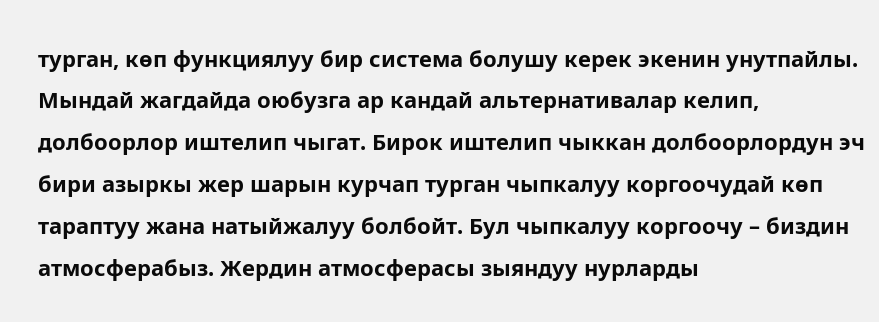турган, көп функциялуу бир система болушу керек экенин унутпайлы. Мындай жагдайда оюбузга ар кандай альтернативалар келип, долбоорлор иштелип чыгат. Бирок иштелип чыккан долбоорлордун эч бири азыркы жер шарын курчап турган чыпкалуу коргоочудай көп тараптуу жана натыйжалуу болбойт. Бул чыпкалуу коргоочу – биздин атмосферабыз. Жердин атмосферасы зыяндуу нурларды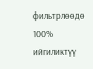фильтрлөөдө 100% ийгиликтүү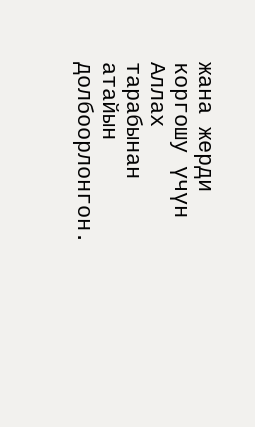жана жерди коргошу үчүн Аллах тарабынан атайын долбоорлонгон.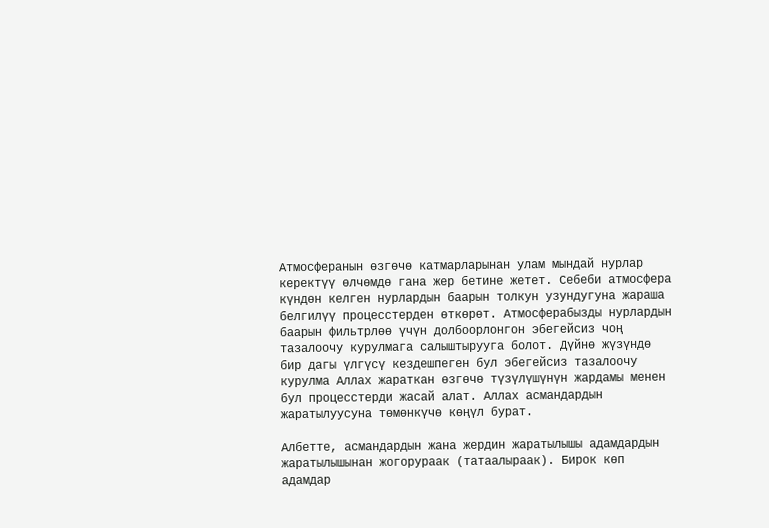Атмосферанын өзгөчө катмарларынан улам мындай нурлар керектүү өлчөмдө гана жер бетине жетет. Себеби атмосфера күндөн келген нурлардын баарын толкун узундугуна жараша белгилүү процесстерден өткөрөт. Атмосферабызды нурлардын баарын фильтрлөө үчүн долбоорлонгон эбегейсиз чоң тазалоочу курулмага салыштырууга болот. Дүйнө жүзүндө бир дагы үлгүсү кездешпеген бул эбегейсиз тазалоочу курулма Аллах жараткан өзгөчө түзүлүшүнүн жардамы менен бул процесстерди жасай алат. Аллах асмандардын жаратылуусуна төмөнкүчө көңүл бурат.

Албетте, асмандардын жана жердин жаратылышы адамдардын жаратылышынан жогорураак (татаалыраак). Бирок көп адамдар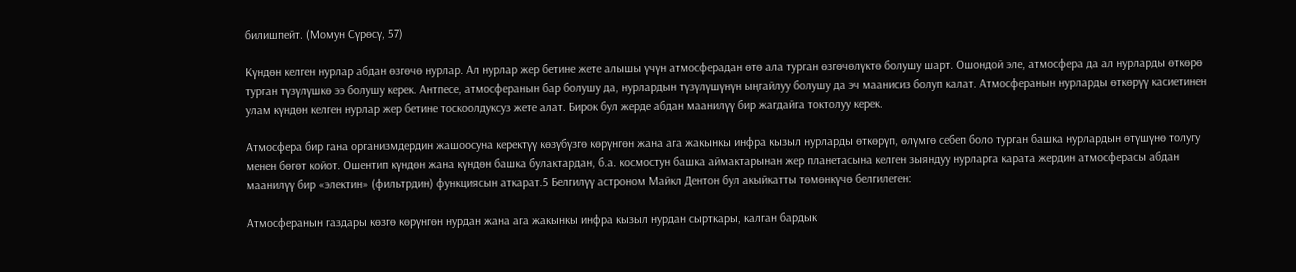билишпейт. (Момун Сүрөсү, 57)

Күндөн келген нурлар абдан өзгөчө нурлар. Ал нурлар жер бетине жете алышы үчүн атмосферадан өтө ала турган өзгөчөлүктө болушу шарт. Ошондой эле, атмосфера да ал нурларды өткөрө турган түзүлүшкө ээ болушу керек. Антпесе, атмосферанын бар болушу да, нурлардын түзүлүшүнүн ыңгайлуу болушу да эч маанисиз болуп калат. Атмосферанын нурларды өткөрүү касиетинен улам күндөн келген нурлар жер бетине тоскоолдуксуз жете алат. Бирок бул жерде абдан маанилүү бир жагдайга токтолуу керек.

Атмосфера бир гана организмдердин жашоосуна керектүү көзүбүзгө көрүнгөн жана ага жакынкы инфра кызыл нурларды өткөрүп, өлүмгө себеп боло турган башка нурлардын өтүшүнө толугу менен бөгөт койот. Ошентип күндөн жана күндөн башка булактардан, б.а. космостун башка аймактарынан жер планетасына келген зыяндуу нурларга карата жердин атмосферасы абдан маанилүү бир «электин» (фильтрдин) функциясын аткарат.5 Белгилүү астроном Майкл Дентон бул акыйкатты төмөнкүчө белгилеген:

Атмосферанын газдары көзгө көрүнгөн нурдан жана ага жакынкы инфра кызыл нурдан сырткары, калган бардык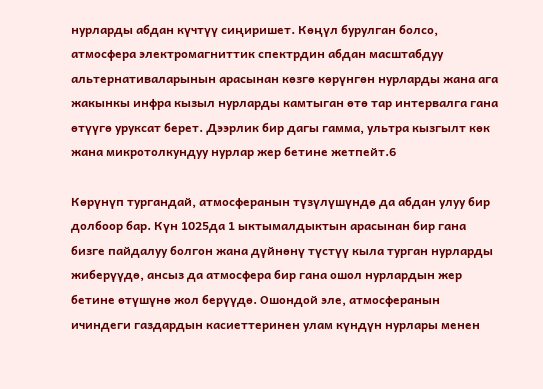нурларды абдан күчтүү сиңиришет. Көңүл бурулган болсо, атмосфера электромагниттик спектрдин абдан масштабдуу альтернативаларынын арасынан көзгө көрүнгөн нурларды жана ага жакынкы инфра кызыл нурларды камтыган өтө тар интервалга гана өтүүгө уруксат берет. Дээрлик бир дагы гамма, ультра кызгылт көк жана микротолкундуу нурлар жер бетине жетпейт.6

Көрүнүп тургандай, атмосферанын түзүлүшүндө да абдан улуу бир долбоор бар. Күн 1025да 1 ыктымалдыктын арасынан бир гана бизге пайдалуу болгон жана дүйнөнү түстүү кыла турган нурларды жиберүүдө, ансыз да атмосфера бир гана ошол нурлардын жер бетине өтүшүнө жол берүүдө. Ошондой эле, атмосферанын ичиндеги газдардын касиеттеринен улам күндүн нурлары менен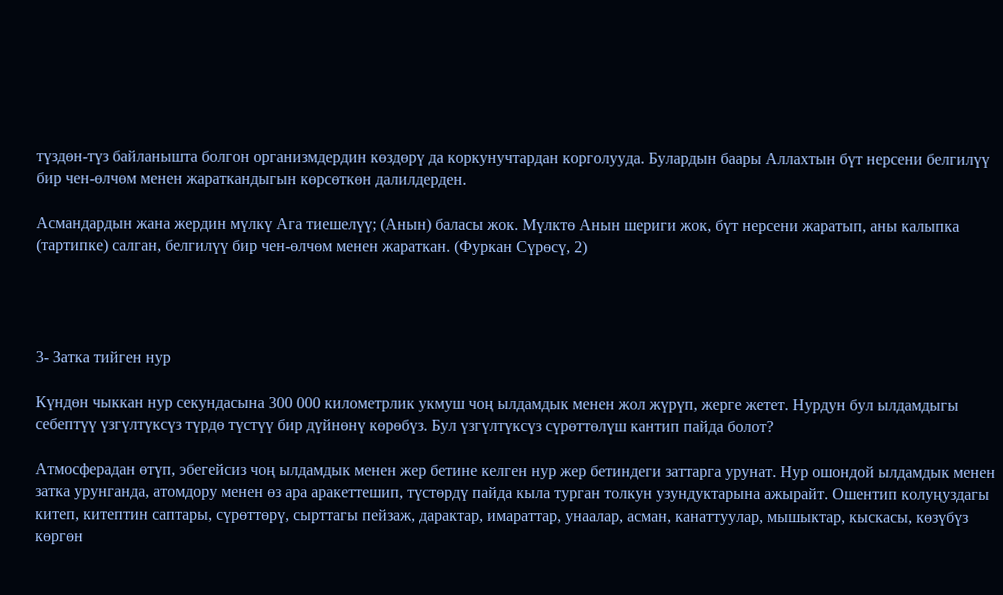түздөн-түз байланышта болгон организмдердин көздөрү да коркунучтардан корголууда. Булардын баары Аллахтын бүт нерсени белгилүү бир чен-өлчөм менен жараткандыгын көрсөткөн далилдерден.

Асмандардын жана жердин мүлкү Ага тиешелүү; (Анын) баласы жок. Мүлктө Анын шериги жок, бүт нерсени жаратып, аны калыпка (тартипке) салган, белгилүү бир чен-өлчөм менен жараткан. (Фуркан Сүрөсү, 2)




3- Затка тийген нур

Күндөн чыккан нур секундасына 300 000 километрлик укмуш чоң ылдамдык менен жол жүрүп, жерге жетет. Нурдун бул ылдамдыгы себептүү үзгүлтүксүз түрдө түстүү бир дүйнөнү көрөбүз. Бул үзгүлтүксүз сүрөттөлүш кантип пайда болот?

Атмосферадан өтүп, эбегейсиз чоң ылдамдык менен жер бетине келген нур жер бетиндеги заттарга урунат. Нур ошондой ылдамдык менен затка урунганда, атомдору менен өз ара аракеттешип, түстөрдү пайда кыла турган толкун узундуктарына ажырайт. Ошентип колуңуздагы китеп, китептин саптары, сүрөттөрү, сырттагы пейзаж, дарактар, имараттар, унаалар, асман, канаттуулар, мышыктар, кыскасы, көзүбүз көргөн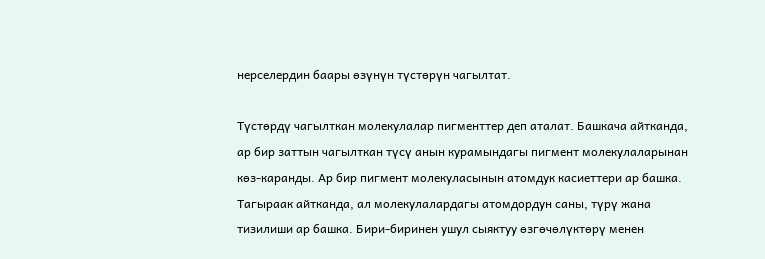нерселердин баары өзүнүн түстөрүн чагылтат.

Түстөрдү чагылткан молекулалар пигменттер деп аталат. Башкача айтканда, ар бир заттын чагылткан түсү анын курамындагы пигмент молекулаларынан көз-каранды. Ар бир пигмент молекуласынын атомдук касиеттери ар башка. Тагыраак айтканда, ал молекулалардагы атомдордун саны, түрү жана тизилиши ар башка. Бири-биринен ушул сыяктуу өзгөчөлүктөрү менен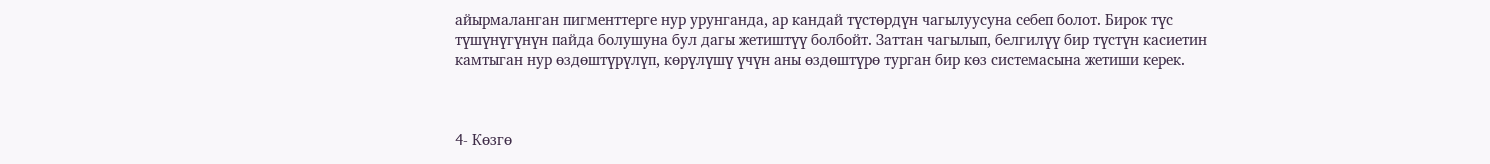айырмаланган пигменттерге нур урунганда, ар кандай түстөрдүн чагылуусуна себеп болот. Бирок түс түшүнүгүнүн пайда болушуна бул дагы жетиштүү болбойт. Заттан чагылып, белгилүү бир түстүн касиетин камтыган нур өздөштүрүлүп, көрүлүшү үчүн аны өздөштүрө турган бир көз системасына жетиши керек.



4- Көзгө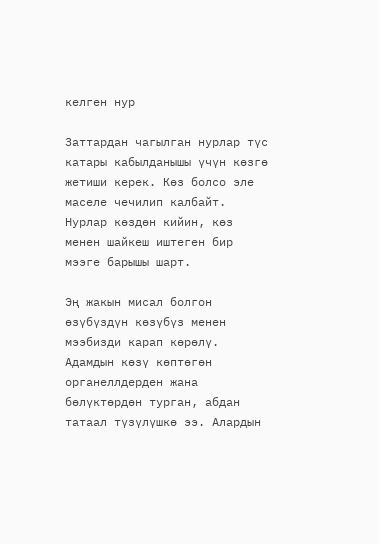келген нур

Заттардан чагылган нурлар түс катары кабылданышы үчүн көзгө жетиши керек. Көз болсо эле маселе чечилип калбайт. Нурлар көздөн кийин, көз менен шайкеш иштеген бир мээге барышы шарт.

Эң жакын мисал болгон өзүбүздүн көзүбүз менен мээбизди карап көрөлү. Адамдын көзү көптөгөн органеллдерден жана бөлүктөрдөн турган, абдан татаал түзүлүшкө ээ. Алардын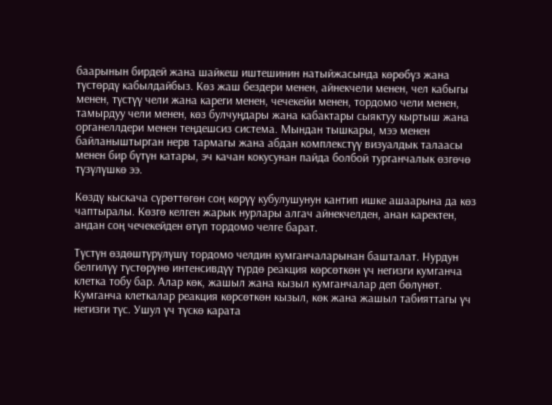баарынын бирдей жана шайкеш иштешинин натыйжасында көрөбүз жана түстөрдү кабылдайбыз. Көз жаш бездери менен, айнекчели менен, чел кабыгы менен, түстүү чели жана кареги менен, чечекейи менен, тордомо чели менен, тамырдуу чели менен, көз булчуңдары жана кабактары сыяктуу кыртыш жана органеллдери менен теңдешсиз система. Мындан тышкары, мээ менен байланыштырган нерв тармагы жана абдан комплекстүү визуалдык талаасы менен бир бүтүн катары, эч качан кокусунан пайда болбой турганчалык өзгөчө түзүлүшкө ээ.

Көздү кыскача сүрөттөгөн соң көрүү кубулушунун кантип ишке ашаарына да көз чаптыралы. Көзгө келген жарык нурлары алгач айнекчелден, анан каректен, андан соң чечекейден өтүп тордомо челге барат.

Түстүн өздөштүрүлүшү тордомо челдин кумганчаларынан башталат. Нурдун белгилүү түстөрүнө интенсивдүү түрдө реакция көрсөткөн үч негизги кумганча клетка тобу бар. Алар көк, жашыл жана кызыл кумганчалар деп бөлүнөт. Кумганча клеткалар реакция көрсөткөн кызыл, көк жана жашыл табияттагы үч негизги түс. Ушул үч түскө карата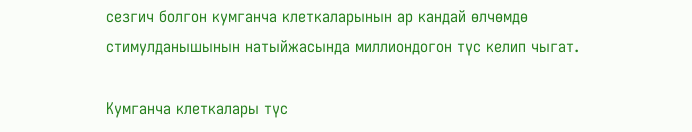сезгич болгон кумганча клеткаларынын ар кандай өлчөмдө стимулданышынын натыйжасында миллиондогон түс келип чыгат.

Кумганча клеткалары түс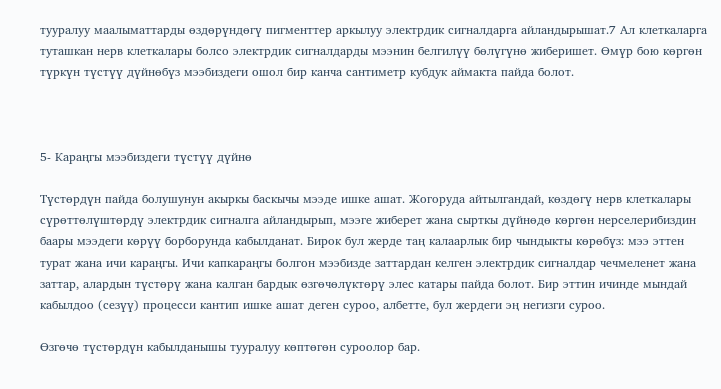тууралуу маалыматтарды өздөрүндөгү пигменттер аркылуу электрдик сигналдарга айландырышат.7 Ал клеткаларга туташкан нерв клеткалары болсо электрдик сигналдарды мээнин белгилүү бөлүгүнө жиберишет. Өмүр бою көргөн түркүн түстүү дүйнөбүз мээбиздеги ошол бир канча сантиметр кубдук аймакта пайда болот.



5- Караңгы мээбиздеги түстүү дүйнө

Түстөрдүн пайда болушунун акыркы баскычы мээде ишке ашат. Жогоруда айтылгандай, көздөгү нерв клеткалары сүрөттөлүштөрдү электрдик сигналга айландырып, мээге жиберет жана сырткы дүйнөдө көргөн нерселерибиздин баары мээдеги көрүү борборунда кабылданат. Бирок бул жерде таң калаарлык бир чындыкты көрөбүз: мээ эттен турат жана ичи караңгы. Ичи капкараңгы болгон мээбизде заттардан келген электрдик сигналдар чечмеленет жана заттар, алардын түстөрү жана калган бардык өзгөчөлүктөрү элес катары пайда болот. Бир эттин ичинде мындай кабылдоо (сезүү) процесси кантип ишке ашат деген суроо, албетте, бул жердеги эң негизги суроо.

Өзгөчө түстөрдүн кабылданышы тууралуу көптөгөн суроолор бар.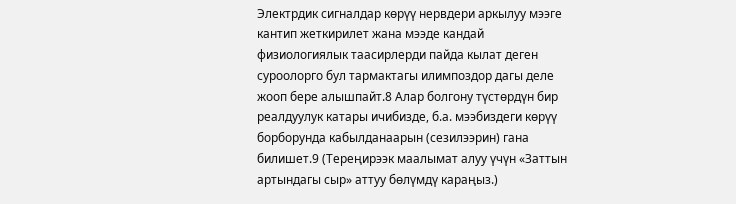Электрдик сигналдар көрүү нервдери аркылуу мээге кантип жеткирилет жана мээде кандай физиологиялык таасирлерди пайда кылат деген суроолорго бул тармактагы илимпоздор дагы деле жооп бере алышпайт.8 Алар болгону түстөрдүн бир реалдуулук катары ичибизде, б.а. мээбиздеги көрүү борборунда кабылданаарын (сезилээрин) гана билишет.9 (Тереңирээк маалымат алуу үчүн «Заттын артындагы сыр» аттуу бөлүмдү караңыз.)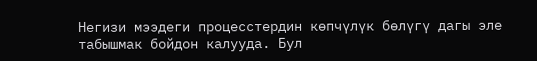Негизи мээдеги процесстердин көпчүлүк бөлүгү дагы эле табышмак бойдон калууда. Бул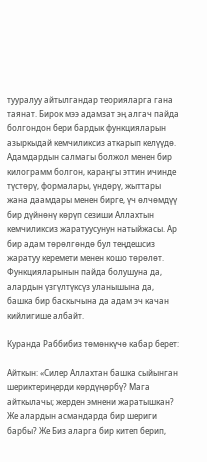тууралуу айтылгандар теорияларга гана таянат. Бирок мээ адамзат эң алгач пайда болгондон бери бардык функцияларын азыркыдай кемчиликсиз аткарып келүүдө. Адамдардын салмагы болжол менен бир килограмм болгон, караңгы эттин ичинде түстөрү, формалары, үндөрү, жыттары жана даамдары менен бирге, үч өлчөмдүү бир дүйнөнү көрүп сезиши Аллахтын кемчиликсиз жаратуусунун натыйжасы. Ар бир адам төрөлгөндө бул теңдешсиз жаратуу керемети менен кошо төрөлөт. Функцияларынын пайда болушуна да, алардын үзгүлтүксүз уланышына да, башка бир баскычына да адам эч качан кийлигише албайт.

Куранда Раббибиз төмөнкүчө кабар берет:

Айткын: «Силер Аллахтан башка сыйынган шериктериңерди көрдүңөрбү? Мага айткылачы; жерден эмнени жаратышкан? Же алардын асмандарда бир шериги барбы? Же Биз аларга бир китеп берип,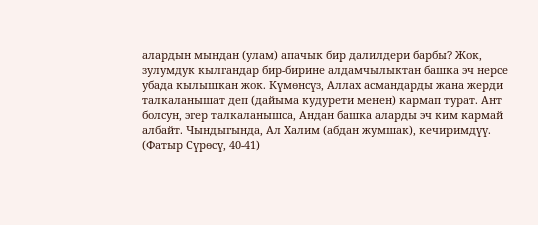алардын мындан (улам) апачык бир далилдери барбы? Жок, зулумдук кылгандар бир-бирине алдамчылыктан башка эч нерсе убада кылышкан жок. Күмөнсүз, Аллах асмандарды жана жерди талкаланышат деп (дайыма кудурети менен) кармап турат. Ант болсун, эгер талкаланышса, Андан башка аларды эч ким кармай албайт. Чындыгында, Ал Халим (абдан жумшак), кечиримдүү. (Фатыр Сүрөсү, 40-41)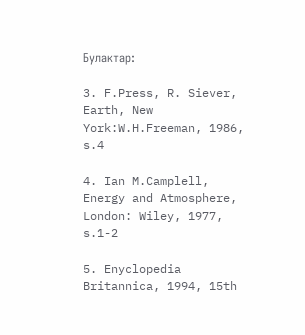Булактар:

3. F.Press, R. Siever, Earth, New York:W.H.Freeman, 1986, s.4

4. Ian M.Camplell, Energy and Atmosphere, London: Wiley, 1977, s.1-2

5. Enyclopedia Britannica, 1994, 15th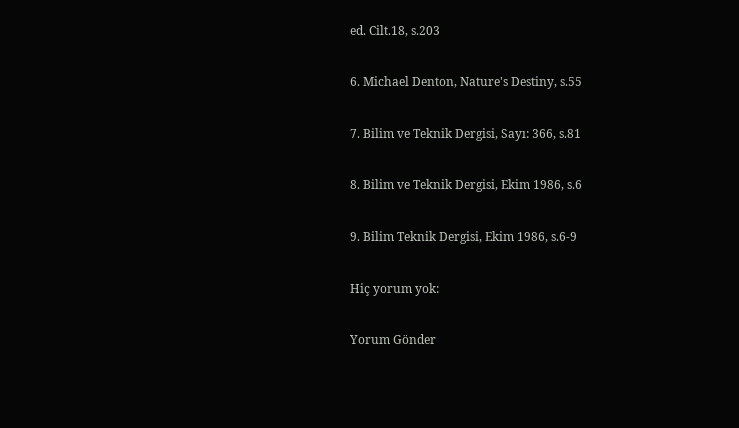ed. Cilt.18, s.203

6. Michael Denton, Nature's Destiny, s.55

7. Bilim ve Teknik Dergisi, Sayı: 366, s.81

8. Bilim ve Teknik Dergisi, Ekim 1986, s.6

9. Bilim Teknik Dergisi, Ekim 1986, s.6-9

Hiç yorum yok:

Yorum Gönder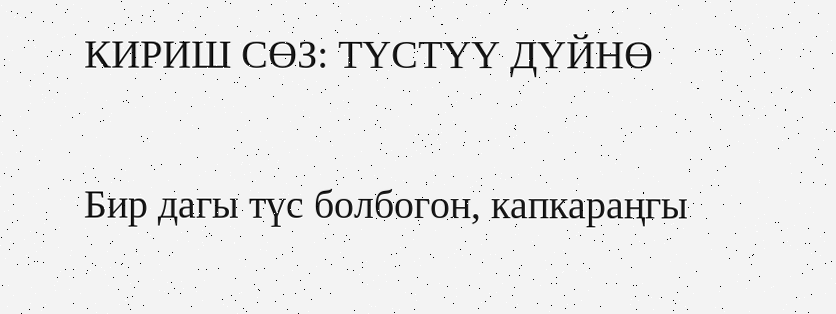КИРИШ СӨЗ: ТҮСТҮҮ ДҮЙНӨ

Бир дагы түс болбогон, капкараңгы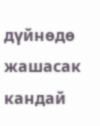дүйнөдө жашасак кандай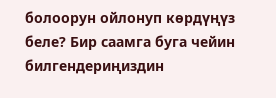болоорун ойлонуп көрдүңүз беле? Бир саамга буга чейин билгендериңиздин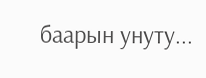баарын унуту...